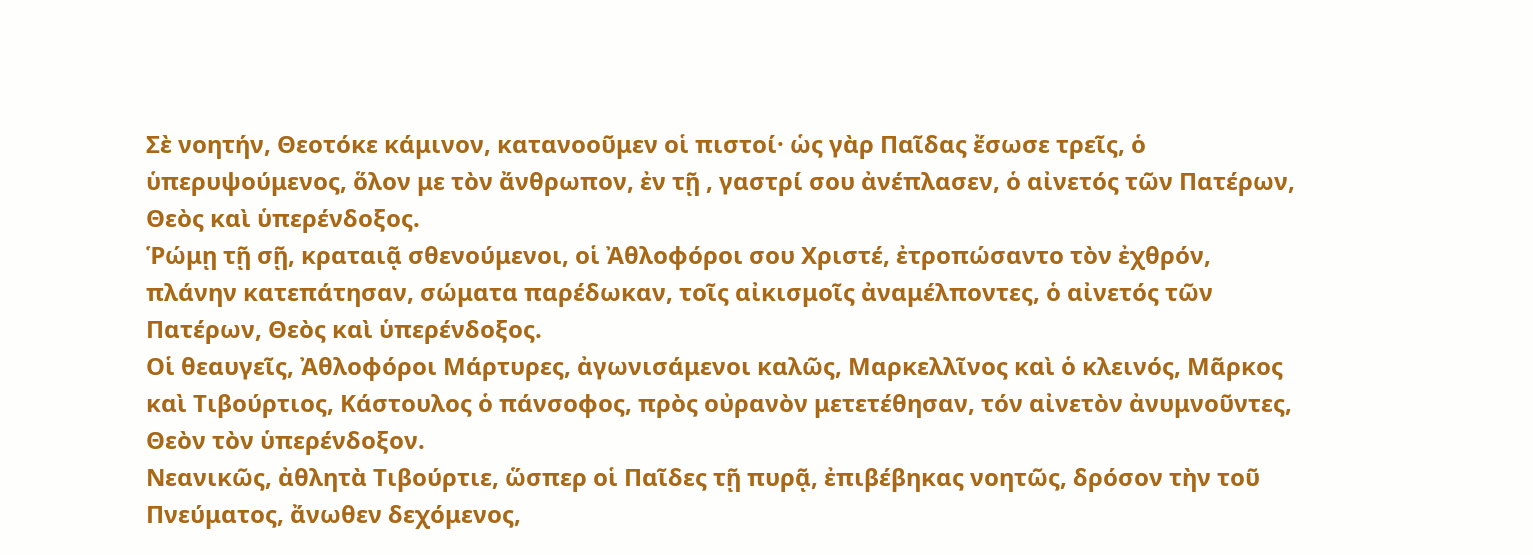Σὲ νοητήν, Θεοτόκε κάμινον, κατανοοῦμεν οἱ πιστοί· ὡς γὰρ Παῖδας ἔσωσε τρεῖς, ὁ ὑπερυψούμενος, ὅλον με τὸν ἄνθρωπον, ἐν τῇ , γαστρί σου ἀνέπλασεν, ὁ αἰνετός τῶν Πατέρων, Θεὸς καὶ ὑπερένδοξος.
Ῥώμῃ τῇ σῇ, κραταιᾷ σθενούμενοι, οἱ Ἀθλοφόροι σου Χριστέ, ἐτροπώσαντο τὸν ἐχθρόν, πλάνην κατεπάτησαν, σώματα παρέδωκαν, τοῖς αἰκισμοῖς ἀναμέλποντες, ὁ αἰνετός τῶν Πατέρων, Θεὸς καὶ ὑπερένδοξος.
Οἱ θεαυγεῖς, Ἀθλοφόροι Μάρτυρες, ἀγωνισάμενοι καλῶς, Μαρκελλῖνος καὶ ὁ κλεινός, Μᾶρκος καὶ Τιβούρτιος, Κάστουλος ὁ πάνσοφος, πρὸς οὐρανὸν μετετέθησαν, τόν αἰνετὸν ἀνυμνοῦντες, Θεὸν τὸν ὑπερένδοξον.
Νεανικῶς, ἀθλητὰ Τιβούρτιε, ὥσπερ οἱ Παῖδες τῇ πυρᾷ, ἐπιβέβηκας νοητῶς, δρόσον τὴν τοῦ Πνεύματος, ἄνωθεν δεχόμενος,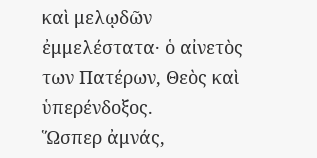καὶ μελῳδῶν ἐμμελέστατα· ὁ αἰνετὸς των Πατέρων, Θεὸς καὶ ὑπερένδοξος.
Ὥσπερ ἀμνάς,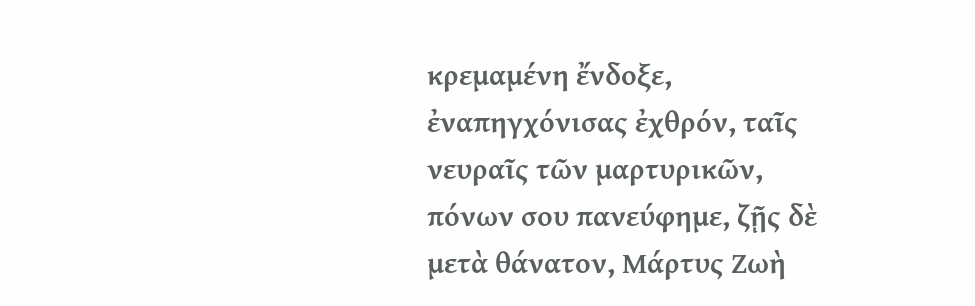κρεμαμένη ἔνδοξε, ἐναπηγχόνισας ἐχθρόν, ταῖς νευραῖς τῶν μαρτυρικῶν, πόνων σου πανεύφημε, ζῇς δὲ μετὰ θάνατον, Μάρτυς Ζωὴ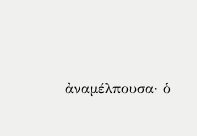ἀναμέλπουσα· ὁ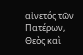αἰνετός τῶν Πατέρων, Θεὸς καὶ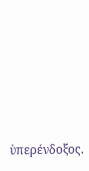ὑπερένδοξος.